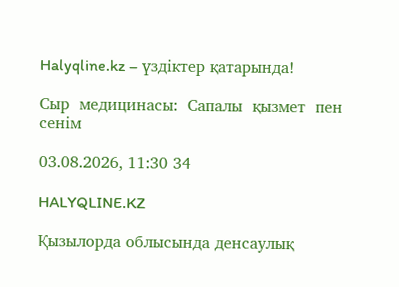Halyqline.kz – үздіктер қатарында!

Сыр  медицинасы:  Сапалы  қызмет  пен  сенім

03.08.2026, 11:30 34

HALYQLINE.KZ

Қызылорда облысында денсаулық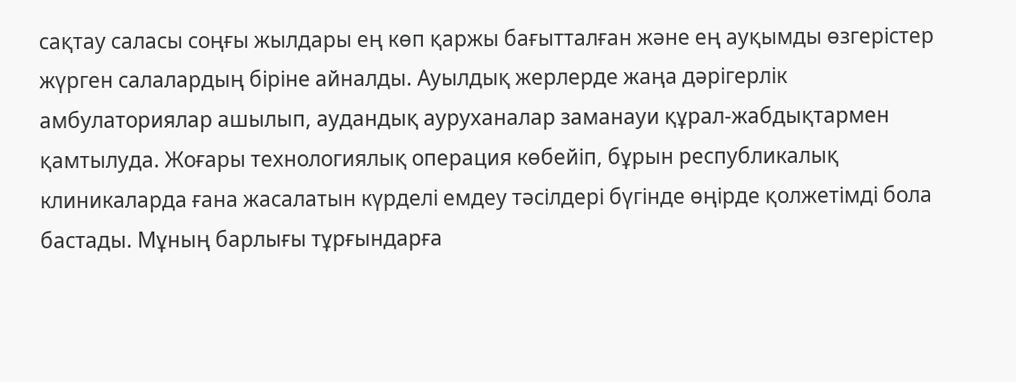сақтау саласы соңғы жылдары ең көп қаржы бағытталған және ең ауқымды өзгерістер жүрген салалардың біріне айналды. Ауылдық жерлерде жаңа дәрігерлік амбулаториялар ашылып, аудандық ауруханалар заманауи құрал-жабдықтармен қамтылуда. Жоғары технологиялық операция көбейіп, бұрын республикалық клиникаларда ғана жасалатын күрделі емдеу тәсілдері бүгінде өңірде қолжетімді бола бастады. Мұның барлығы тұрғындарға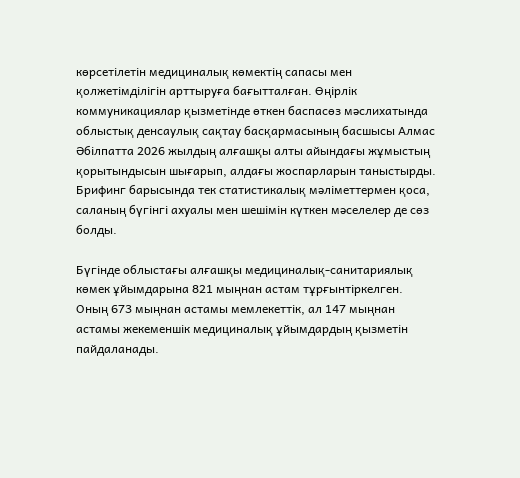көрсетілетін медициналық көмектің сапасы мен қолжетімділігін арттыруға бағытталған. Өңірлік коммуникациялар қызметінде өткен баспасөз мәслихатында облыстық денсаулық сақтау басқармасының басшысы Алмас Әбілпатта 2026 жылдың алғашқы алты айындағы жұмыстың қорытындысын шығарып, алдағы жоспарларын таныстырды. Брифинг барысында тек статистикалық мәліметтермен қоса, саланың бүгінгі ахуалы мен шешімін күткен мәселелер де сөз болды.

Бүгінде облыстағы алғашқы медициналық-санитариялық көмек ұйымдарына 821 мыңнан астам тұрғынтіркелген. Оның 673 мыңнан астамы мемлекеттік, ал 147 мыңнан астамы жекеменшік медициналық ұйымдардың қызметін пайдаланады.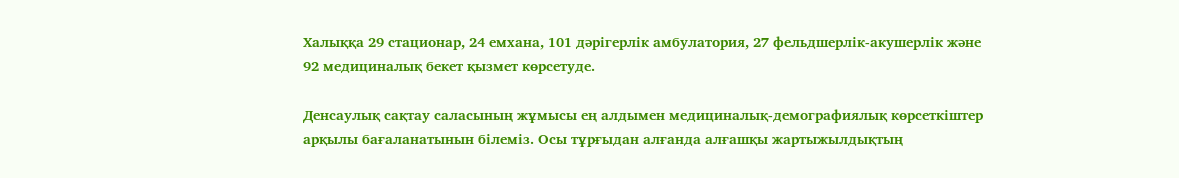Халыққа 29 стационар, 24 емхана, 101 дәрігерлік амбулатория, 27 фельдшерлік-акушерлік және 92 медициналық бекет қызмет көрсетуде.

Денсаулық сақтау саласының жұмысы ең алдымен медициналық-демографиялық көрсеткіштер арқылы бағаланатынын білеміз. Осы тұрғыдан алғанда алғашқы жартыжылдықтың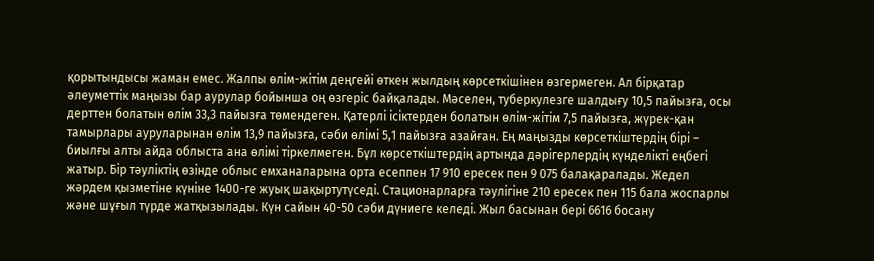қорытындысы жаман емес. Жалпы өлім-жітім деңгейі өткен жылдың көрсеткішінен өзгермеген. Ал бірқатар әлеуметтік маңызы бар аурулар бойынша оң өзгеріс байқалады. Мәселен, туберкулезге шалдығу 10,5 пайызға, осы дерттен болатын өлім 33,3 пайызға төмендеген. Қатерлі ісіктерден болатын өлім-жітім 7,5 пайызға, жүрек-қан тамырлары ауруларынан өлім 13,9 пайызға, сәби өлімі 5,1 пайызға азайған. Ең маңызды көрсеткіштердің бірі – биылғы алты айда облыста ана өлімі тіркелмеген. Бұл көрсеткіштердің артында дәрігерлердің күнделікті еңбегі жатыр. Бір тәуліктің өзінде облыс емханаларына орта есеппен 17 910 ересек пен 9 075 балақаралады. Жедел жәрдем қызметіне күніне 1400-ге жуық шақыртутүседі. Стационарларға тәулігіне 210 ересек пен 115 бала жоспарлы және шұғыл түрде жатқызылады. Күн сайын 40-50 сәби дүниеге келеді. Жыл басынан бері 6616 босану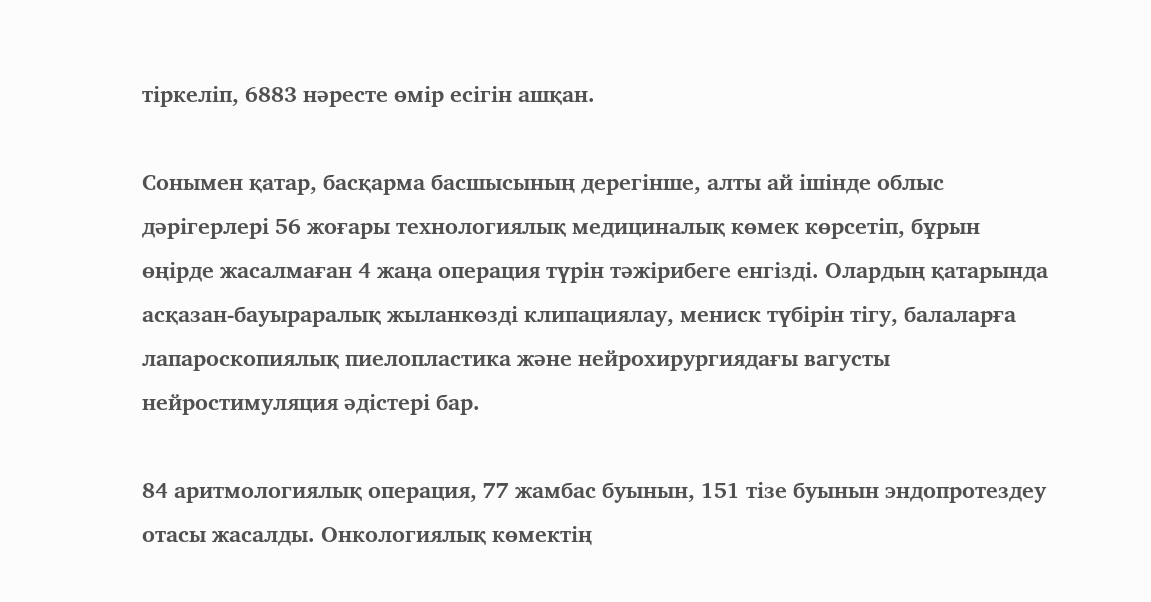тіркеліп, 6883 нәресте өмір есігін ашқан.

Сонымен қатар, басқарма басшысының дерегінше, алты ай ішінде облыс дәрігерлері 56 жоғары технологиялық медициналық көмек көрсетіп, бұрын өңірде жасалмаған 4 жаңа операция түрін тәжірибеге енгізді. Олардың қатарында асқазан-бауыраралық жыланкөзді клипациялау, мениск түбірін тігу, балаларға лапароскопиялық пиелопластика және нейрохирургиядағы вагусты нейростимуляция әдістері бар.

84 аритмологиялық операция, 77 жамбас буынын, 151 тізе буынын эндопротездеу отасы жасалды. Онкологиялық көмектің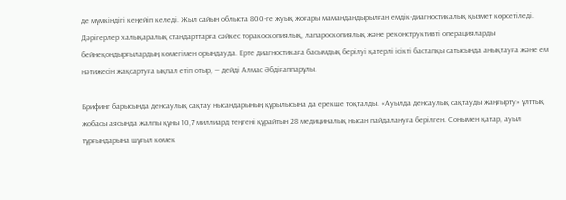де мүмкіндігі кеңейіп келеді. Жыл сайын облыста 800-ге жуық жоғары мамандандырылған емдік-диагностикалық қызмет көрсетіледі. Дәрігерлер халықаралық стандарттарға сәйкес торакоскопиялық, лапароскопиялық және реконструктивті операцияларды бейнеқондырғылардың көмегімен орындауда. Ерте диагностикаға басымдық берілуі қатерлі ісікті бастапқы сатысында анықтауға және ем нәтижесін жақсартуға ықпал етіп отыр, — дейді Алмас Әбдіғаппарұлы.

Брифинг барысында денсаулық сақтау нысандарының құрылысына да ерекше тоқталды. «Ауылда денсаулық сақтауды жаңғырту» ұлттық жобасы аясында жалпы құны 10,7 миллиард теңгені құрайтын 28 медициналық нысан пайдалануға берілген. Сонымен қатар, ауыл тұрғындарына шұғыл көмек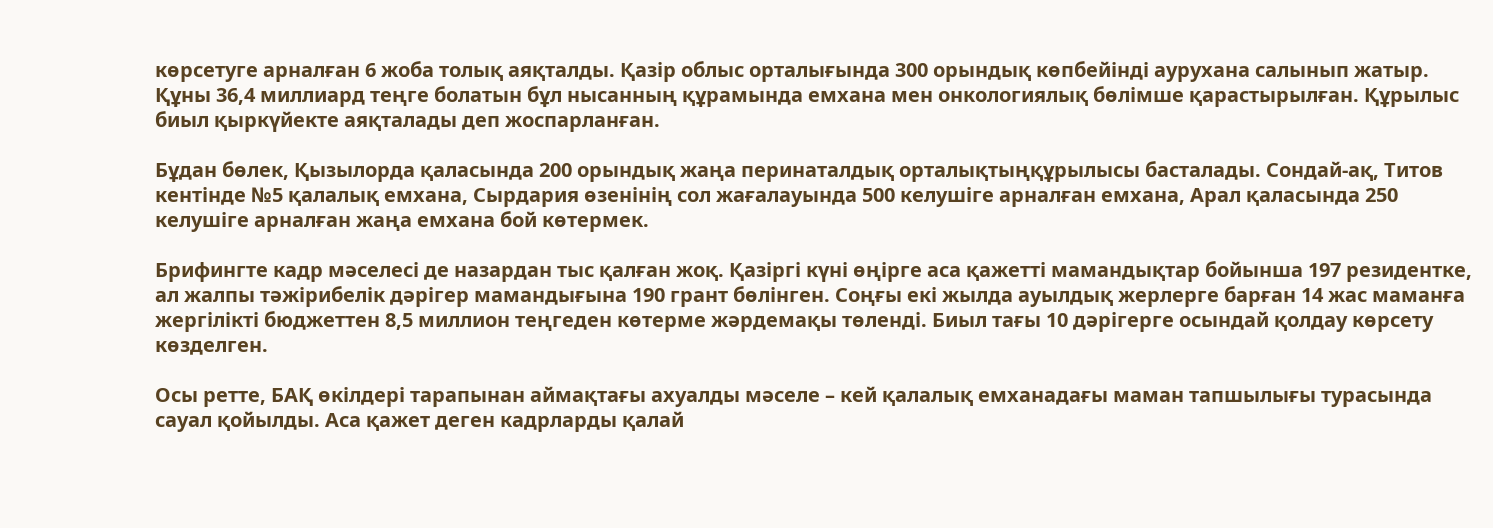көрсетуге арналған 6 жоба толық аяқталды. Қазір облыс орталығында 300 орындық көпбейінді аурухана салынып жатыр. Құны 36,4 миллиард теңге болатын бұл нысанның құрамында емхана мен онкологиялық бөлімше қарастырылған. Құрылыс биыл қыркүйекте аяқталады деп жоспарланған.

Бұдан бөлек, Қызылорда қаласында 200 орындық жаңа перинаталдық орталықтыңқұрылысы басталады. Сондай-ақ, Титов кентінде №5 қалалық емхана, Сырдария өзенінің сол жағалауында 500 келушіге арналған емхана, Арал қаласында 250 келушіге арналған жаңа емхана бой көтермек.

Брифингте кадр мәселесі де назардан тыс қалған жоқ. Қазіргі күні өңірге аса қажетті мамандықтар бойынша 197 резидентке, ал жалпы тәжірибелік дәрігер мамандығына 190 грант бөлінген. Соңғы екі жылда ауылдық жерлерге барған 14 жас маманға жергілікті бюджеттен 8,5 миллион теңгеден көтерме жәрдемақы төленді. Биыл тағы 10 дәрігерге осындай қолдау көрсету көзделген.

Осы ретте, БАҚ өкілдері тарапынан аймақтағы ахуалды мәселе – кей қалалық емханадағы маман тапшылығы турасында сауал қойылды. Аса қажет деген кадрларды қалай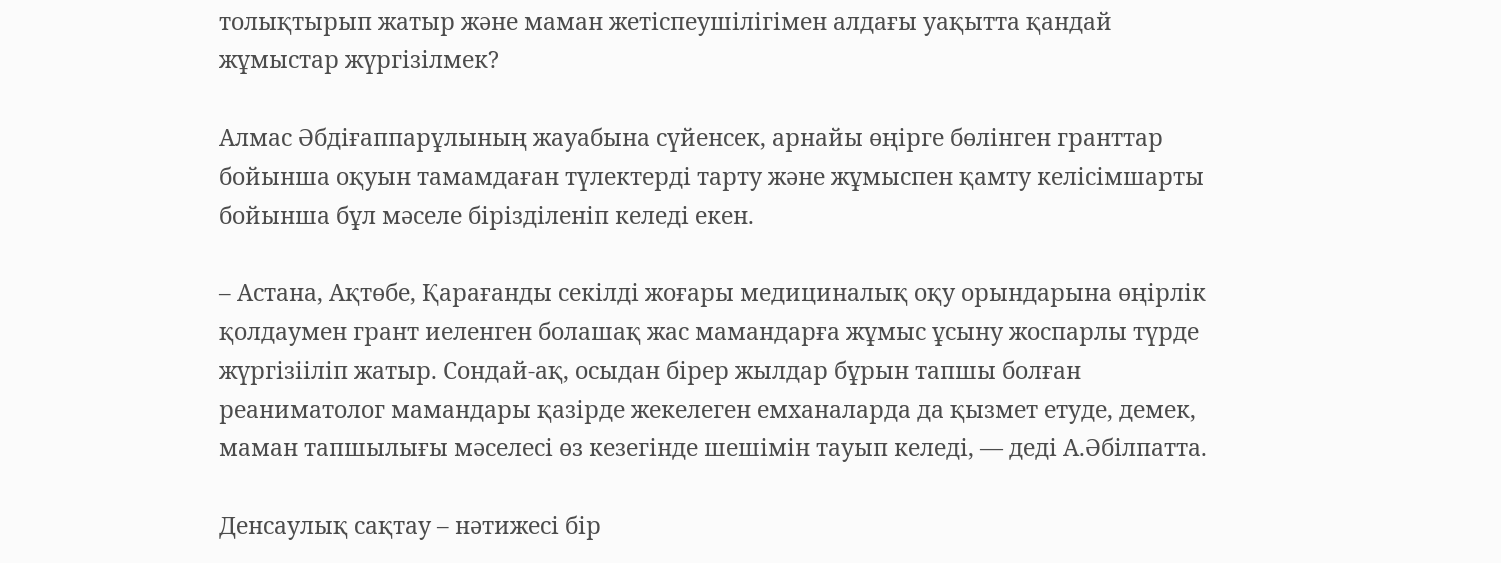толықтырып жатыр және маман жетіспеушілігімен алдағы уақытта қандай жұмыстар жүргізілмек?

Алмас Әбдіғаппарұлының жауабына сүйенсек, арнайы өңірге бөлінген гранттар бойынша оқуын тамамдаған түлектерді тарту және жұмыспен қамту келісімшарты бойынша бұл мәселе бірізділеніп келеді екен.

– Астана, Ақтөбе, Қарағанды секілді жоғары медициналық оқу орындарына өңірлік қолдаумен грант иеленген болашақ жас мамандарға жұмыс ұсыну жоспарлы түрде жүргізііліп жатыр. Сондай-ақ, осыдан бірер жылдар бұрын тапшы болған реаниматолог мамандары қазірде жекелеген емханаларда да қызмет етуде, демек, маман тапшылығы мәселесі өз кезегінде шешімін тауып келеді, — деді А.Әбілпатта.

Денсаулық сақтау – нәтижесі бір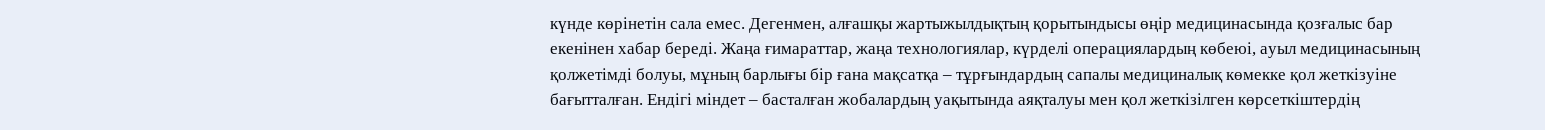күнде көрінетін сала емес. Дегенмен, алғашқы жартыжылдықтың қорытындысы өңір медицинасында қозғалыс бар екенінен хабар береді. Жаңа ғимараттар, жаңа технологиялар, күрделі операциялардың көбеюі, ауыл медицинасының қолжетімді болуы, мұның барлығы бір ғана мақсатқа – тұрғындардың сапалы медициналық көмекке қол жеткізуіне бағытталған. Ендігі міндет – басталған жобалардың уақытында аяқталуы мен қол жеткізілген көрсеткіштердің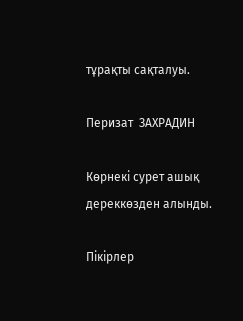тұрақты сақталуы.

Перизат  ЗАХРАДИН

Көрнекі сурет ашық дереккөзден алынды.

Пікірлер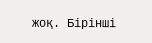жоқ. Бірінші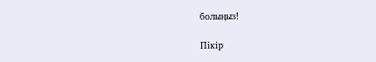болыңыз!

Пікір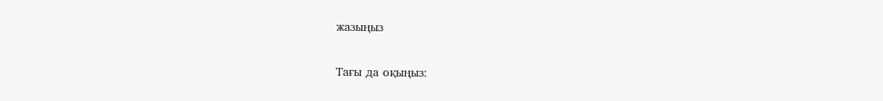жазыңыз

Тағы да оқыңыз: